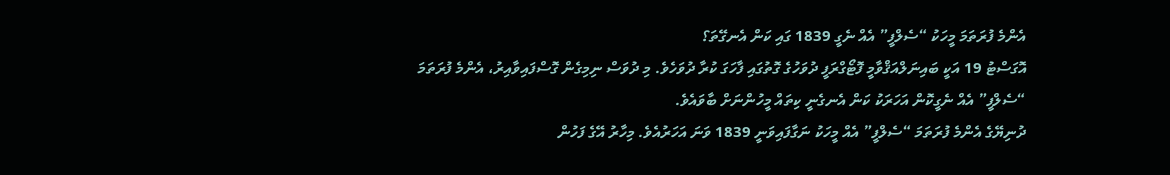އެންމެ ފުރަތަމަ މީހަކު “ސެލްފީ” އެއް ނެގީ 1839 ގައި ކަން އެނގޭތަ؟
އޮގަސްޓު 19 އަކީ ބައިނަލްއަޤްވާމީ ފޮޓޯގްރަފީ ދުވަހުގެ ގޮތުގައި ފާހަގަ ކުރާ ދުވަހެވެ. މި ދުވަސް ނިމިގެން ގޮސްފައިވާއިރު، އެންމެ ފުރަތަމަ “ސެލްފީ” އެއް ނެގީކޮން އަހަރަކު ކަން އެނގެނީ ކިތައް މީހުންނަށް ބާވައެވެ.
ދުނިޔޭގެ އެންމެ ފުރަތަމަ “ސެލްފީ” އެއް މީހަކު ނަގާފައިވަނީ 1839 ވަނަ އަހަރުއެވެ. މިހާރު އޭގެ ފަހުން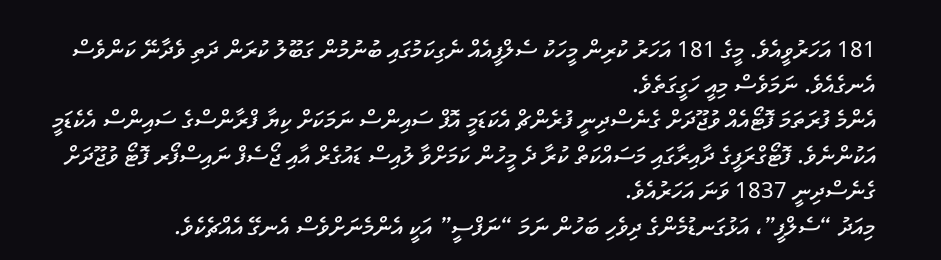181 އަހަރުވީއެވެ. މީގެ 181 އަހަރު ކުރިން މީހަކު ސެލްފީއެއް ނެގިކަމުގައި ބުނުމުން ގަބޫލު ކުރަން ދަތި ވެދާނޭ ކަންވެސް އެނގެއެވެ. ނަމަވެސް މިއީ ހަގީގަތެވެ.
އެންމެ ފުރަތަމަ ފޮޓޯއެއް ވުޖޫދަށް ގެނެސްދިނީ ފުރެންޗް އެކަޑަމީ އޮފް ސައިންސް ނަމަކަށް ކިޔާ ފްރާންސްގެ ސައިންސް އެކެޑަމީ އަކުންނެވެ. ފޮޓޯގްރަފީގެ ދާއިރާގައި މަސައްކަތް ކުރާ ދެ މީހުން ކަމަށްވާ ލުއިސް ޑައުގެރް އާއި ޖޯސެފް ނައިސްފޯރ ފޮޓޯ ވުޖޫދަށް ގެނެސްދިނީ 1837 ވަނަ އަހަރުއެވެ.
މިއަދު “ސެލްފީ”، އަޅުގަނޑުމެންގެ ދިވެހި ބަހުން ނަމަ “ނަފްސީ” އަކީ އެންމެނަށްވެސް އެނގޭ އެއްޗެކެވެ.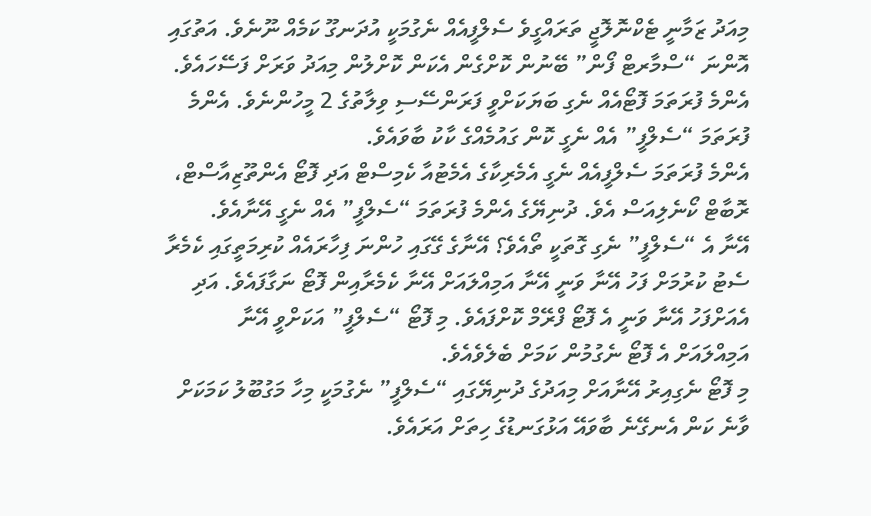މިއަދު ޒަމާނީ ޓެކްނޮލޮޖީ ތަރައްގީވެ ސެލްފީއެއް ނެގުމަކީ އުދަނގޫ ކަމެއް ނޫނެވެ. އަތުގައި އޮންނަ “ސްމާރޓް ފޯން” ބޭނުން ކޮށްގެން އެކަން ކޮށްލުން މިއަދު ވަރަށް ފަސޭހައެވެ.
އެންމެ ފުރަތަމަ ފޮޓޯއެއް ނެގި ބަޔަކަށްވީ ފަރަންސޭސި ވިލާތުގެ 2 މީހުންނެވެ. އެންމެ ފުރަތަމަ “ސެލްފީ” އެއް ނެގީ ކޮން ގައުމެއްގެ ކާކު ބާވައެވެ.
އެންމެ ފުރަތަމަ ސެލްފީއެއް ނެގީ އެމެރިކާގެ އެމެޓުއާ ކެމިސްޓް އަދި ފޮޓޯ އެންތޫޒިއާސްޓް، ރޮބާޓް ކޯނެލިއަސް އެވެ. ދުނިޔޭގެ އެންމެ ފުރަތަމަ “ސެލްފީ” އެއް ނެގީ އޭނާއެވެ.
އޭނާ އެ “ސެލްފީ” ނެގި ގޮތަކީ ތޯއެވެ؟ އޭނާގެ ގޭގައި ހުންނަ ފިހާރައެއް ކުރިމަތީގައި ކެމެރާ ސެޓު ކުރުމަށް ފަހު އޭނާ ވަނީ އޭނާ އަމިއްލައަށް އޭނާ ކެމެރާއިން ފޮޓޯ ނަގާފައެވެ. އަދި އެއަށްފަހު އޭނާ ވަނީ އެ ފޮޓޯ ފްރޭމް ކޮށްފައެވެ. މި ފޮޓޯ “ސެލްފީ” އަކަށްވީ އޭނާ އަމިއްލައަށް އެ ފޮޓޯ ނެގުމުން ކަމަށް ބެލެވެއެވެ.
މި ފޮޓޯ ނެގިއިރު އޭނާއަށް މިއަދުގެ ދުނިޔޭގައި “ސެލްފީ” ނެގުމަކީ މިހާ މަގުބޫލު ކަމަކަށް ވާނެ ކަން އެނގޭނެ ބާވައޭ އަޅުގަނޑުގެ ހިތަށް އަރައެވެ.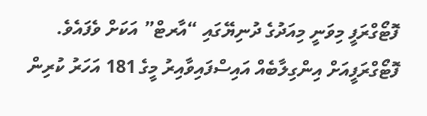ފޮޓޯގްރަފީ މިވަނީ މިއަދުގެ ދުނިޔޭގައި “އާރޓް” އަކަށް ވެފައެވެ. ފޮޓޯގްރަފީއަށް އިންގިލާބެއް އައިސްފައިވާއިރު މީގެ 181 އަހަރު ކުރިން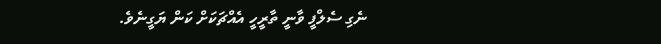ނެގި ސެލްފީ ވާނީ ތާރީހީ އެއްޗަކަށް ކަން ޔަގީނެވެ.